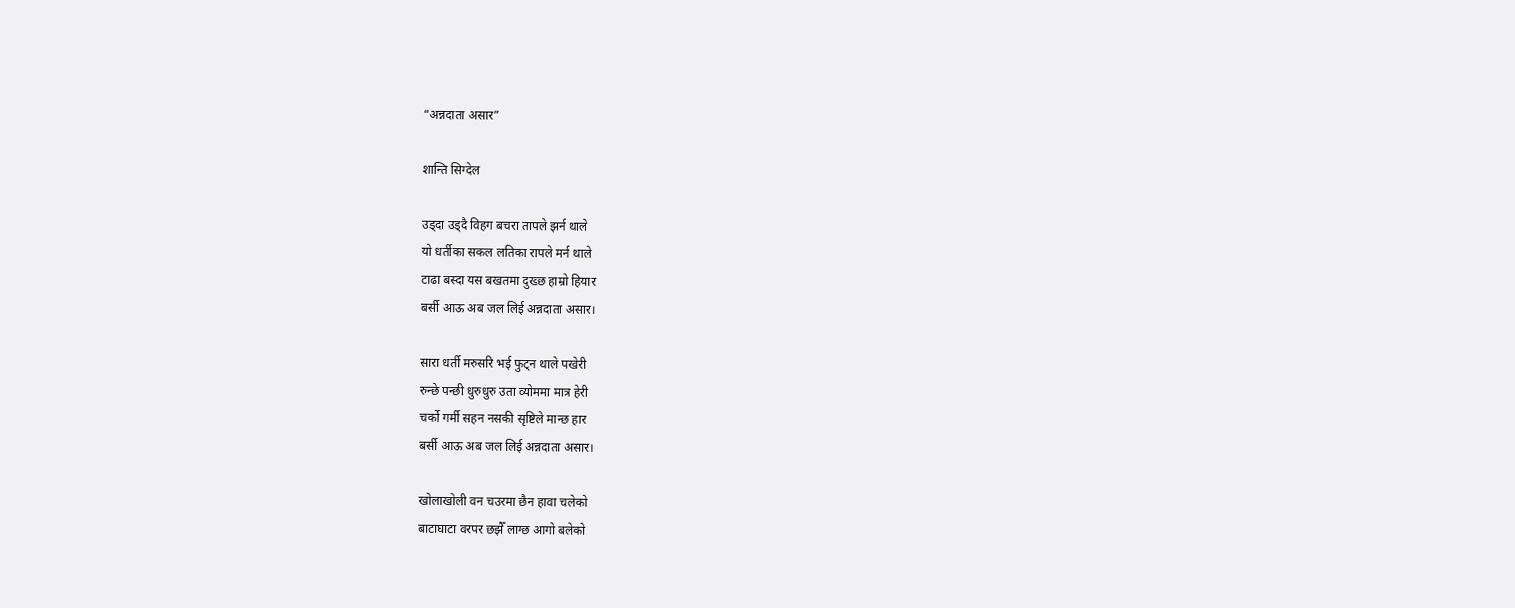“अन्नदाता असार”

शान्ति सिग्देल

उड्दा उड्दै विहग बचरा तापले झर्न थाले
यो धर्तीका सकल लतिका रापले मर्न थाले
टाढा बस्दा यस बखतमा दुख्छ हाम्रो हियार
बर्सी आऊ अब जल लिई अन्नदाता असार।

सारा धर्ती मरुसरि भई फुट्न थाले पखेरी
रुन्छे पन्छी धुरुधुरु उता व्योममा मात्र हेरी
चर्को गर्मी सहन नसकी सृष्टिले मान्छ हार
बर्सी आऊ अब जल लिई अन्नदाता असार।

खोलाखोली वन चउरमा छैन हावा चलेको
बाटाघाटा वरपर छझैँ लाग्छ आगो बलेको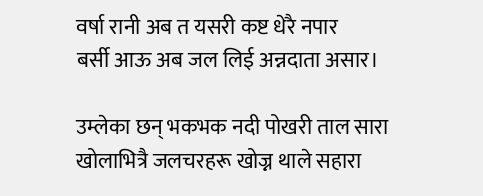वर्षा रानी अब त यसरी कष्ट धेरै नपार
बर्सी आऊ अब जल लिई अन्नदाता असार।

उम्लेका छन् भकभक नदी पोखरी ताल सारा
खोलाभित्रै जलचरहरू खोज्न थाले सहारा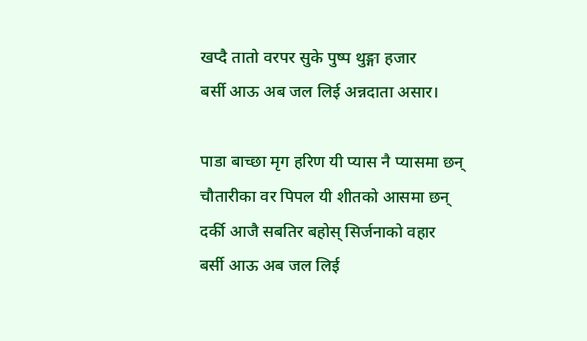खप्दै तातो वरपर सुके पुष्प थुङ्गा हजार
बर्सी आऊ अब जल लिई अन्नदाता असार।

पाडा बाच्छा मृग हरिण यी प्यास नै प्यासमा छन्
चौतारीका वर पिपल यी शीतको आसमा छन्
दर्की आजै सबतिर बहोस् सिर्जनाको वहार
बर्सी आऊ अब जल लिई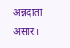अन्नदाता असार।